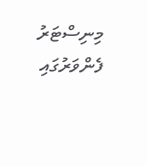މިނިސްޓަރު ފެންވަރުގައި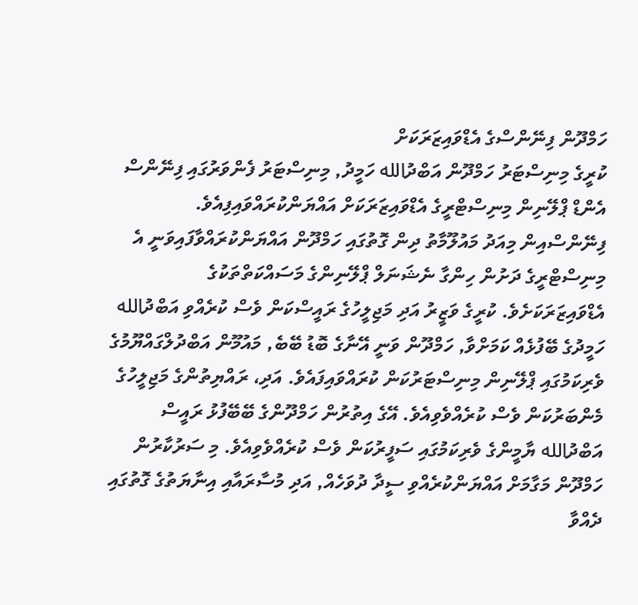ހަމްދޫން ފިނޭންސްގެ އެޑްވައިޒަރަކަށް
ކުރީގެ މިނިސްޓަރު ހަމްދޫން އަބްދުالله ހަމީދު, މިނިސްޓަރު ފެންވަރުގައި ފިނޭންސް އެންޑް ޕްލޭނިން މިނިސްޓްރީގެ އެޑްވައިޒަރަކަށް އައްޔަންކުރައްވައިފިއެވެ. ފިނޭންސްއިން މިއަދު މައުލޫމާތު ދިން ގޮތުގައި ހަމްދޫން އައްޔަންކުރައްވާފައިވަނީ އެ މިނިސްޓްރީގެ ދަށުން ހިންގާ ނެޝަނަލް ޕްލޭނިންގެ މަސައްކަތްތަކުގެ އެޑްވައިޒަރަކަށެވެ. ކުރީގެ ވަޒީރު އަދި މަޖިލީހުގެ ރައީސްކަން ވެސް ކުރެއްވި އަބްދުالله ހަމީދުގެ ބޭފުޅެއް ކަމަށްވާ, ހަމްދޫން ވަނީ އޭނާގެ ބޮޑު ބޭބެ, މައުމޫން އަބްދުލްގައްޔޫމުގެ ވެރިކަމުގައި ޕްލޭނިން މިނިސްޓަރުކަން ކުރައްވައިފައެވެ. އަދި، ރައްޔިތުންގެ މަޖިލީހުގެ މެންބަރުކަން ވެސް ކުރެއްވެވިއެވެ. އޭގެ އިތުރުން ހަމްދޫންގެ ބޭބޭފުޅު ރައީސް އަބްދުالله ޔާމީންގެ ވެރިކަމުގައި ސަފީރުކަން ވެސް ކުރެއްވެވިއެވެ. މި ސަރުކާރުން ހަމްދޫން މަގާމަށް އައްޔަންކުރެއްވި ސީދާ ދުވަހެއް, އަދި މުސާރައާއި އިނާޔަތުގެ ގޮތުގައި ދެއްވާ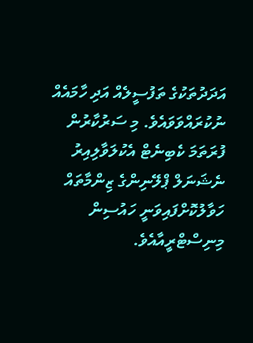އަދަދުތަކުގެ ތަފުސީލެއް އަދި ހާމައެއް ނުކުރައްވަވައެވެ. މި ސަރުކާރުން ފުރަތަމަ ކެބިނެޓް އެކުލަވާލިއިރު ނެޝަނަލް ޕްލޭނިންގެ ޒިންމާތައް ހަވާލުކޮށްފައިވަނީ ހައުސިން މިނިސްޓްރީއާއެވެ.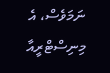ނަމަވެސް، އެ މިނިސްޓްރީއާ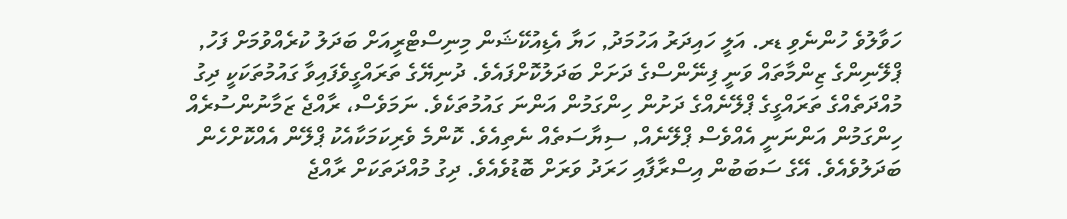ހަވާލުވެ ހުންނެވި ޑރ. އަލީ ހައިދަރު އަހުމަދު, ހަޔާ އެޑިއުކޭޝަން މިނިސްޓްރީއަށް ބަދަލު ކުރެއްވުމަށް ފަހު, ޕްލޭނިންގެ ޒިންމާތައް ވަނީ ފިނޭންސްގެ ދަށަށް ބަދަލުކޮށްފައެވެ. ދުނިޔޭގެ ތަރައްގީވެފައިވާ ގައުމުތަކަކީ ދިގު މުއްދަތެއްގެ ތަރައްގީގެ ޕްލޭނެއްގެ ދަށުން ހިންގަމުން އަންނަ ގައުމުތަކެވެ. ނަމަވެސް، ރާއްޖެ ޒަމާނުންސުރެއް ހިންގަމުން އަންނަނީ އެއްވެސް ޕްލޭނެއް, ސިޔާސަތެއް ނެތިއެވެ. ކޮންމެ ވެރިކަމަކާއެކު ޕްލޭން އެއްކޮށްހެން ބަދަލުވެއެވެ. އޭގެ ސަބަބުން އިސްރާފާއި ހަރަދު ވަރަށް ބޮޑުވެއެވެ. ދިގު މުއްދަތަކަށް ރާއްޖެ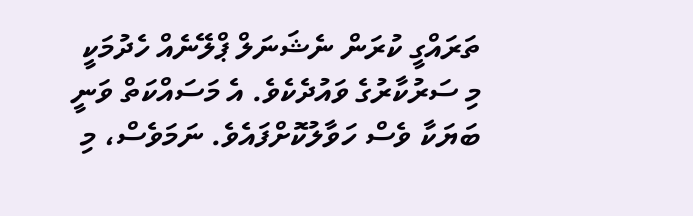ތަރައްގީ ކުރަން ނެޝަނަލް ޕްލޭނެއް ހެދުމަކީ މި ސަރުކާރުގެ ވައުދެކެވެ. އެ މަސައްކަތް ވަނީ ބަޔަކާ ވެސް ހަވާލުކޮށްފައެވެ. ނަމަވެސް، މި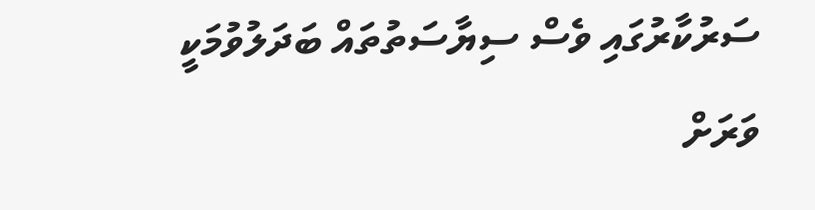ސަރުކާރުގައި ވެސް ސިޔާސަތުތައް ބަދަލުވުމަކީ ވަރަށް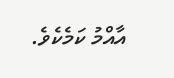އާއްމު ކަމެކެވެ.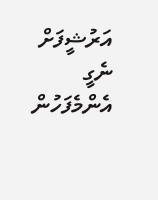އަރުޝީފަށް ނެގީ
އެންމެފަހުން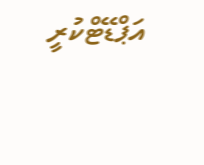އަޕްޑޭޓްކުރީ